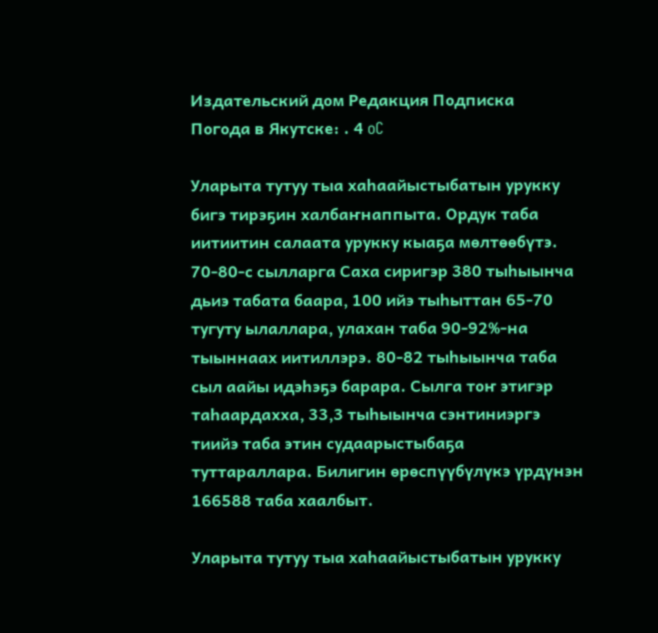Издательский дом Редакция Подписка
Погода в Якутске: . 4 oC

Уларыта тутуу тыа хаһаайыстыбатын урукку бигэ тирэҕин халбаҥнаппыта. Ордук таба иитиитин салаата урукку кыаҕа мөлтөөбүтэ. 70-80-с сылларга Саха сиригэр 380 тыһыынча дьиэ табата баара, 100 ийэ тыһыттан 65-70 тугуту ылаллара, улахан таба 90-92%-на тыыннаах иитиллэрэ. 80-82 тыһыынча таба сыл аайы идэһэҕэ барара. Сылга тоҥ этигэр таһаардахха, 33,3 тыһыынча сэнтиниэргэ тиийэ таба этин судаарыстыбаҕа туттараллара. Билигин өрөспүүбүлүкэ үрдүнэн 166588 таба хаалбыт.

Уларыта тутуу тыа хаһаайыстыбатын урукку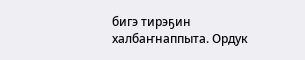бигэ тирэҕин халбаҥнаппыта. Ордук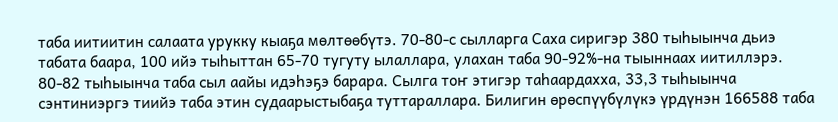таба иитиитин салаата урукку кыаҕа мөлтөөбүтэ. 70-80-с сылларга Саха сиригэр 380 тыһыынча дьиэ табата баара, 100 ийэ тыһыттан 65-70 тугуту ылаллара, улахан таба 90-92%-на тыыннаах иитиллэрэ. 80-82 тыһыынча таба сыл аайы идэһэҕэ барара. Сылга тоҥ этигэр таһаардахха, 33,3 тыһыынча сэнтиниэргэ тиийэ таба этин судаарыстыбаҕа туттараллара. Билигин өрөспүүбүлүкэ үрдүнэн 166588 таба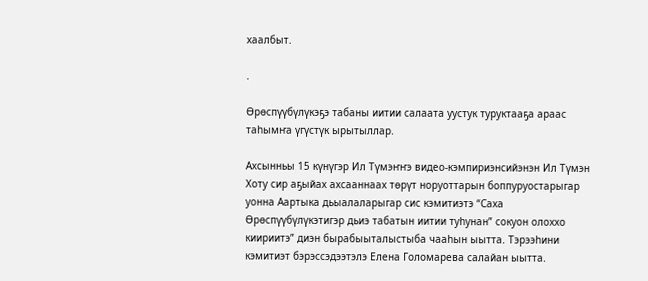хаалбыт.

.

Өрөспүүбүлүкэҕэ табаны иитии салаата уустук туруктааҕа араас таһымҥа үгүстүк ырытыллар.

Ахсынньы 15 күнүгэр Ил Түмэҥҥэ видео-кэмпириэнсийэнэн Ил Түмэн Хоту сир аҕыйах ахсааннаах төрүт норуоттарын боппуруостарыгар уонна Аартыка дьыалаларыгар сис кэмитиэтэ “Саха Өрөспүүбүлүкэтигэр дьиэ табатын иитии туһунан” сокуон олоххо киириитэ” диэн бырабыыталыстыба чааһын ыытта. Тэрээһини кэмитиэт бэрэссэдээтэлэ Елена Голомарева салайан ыытта.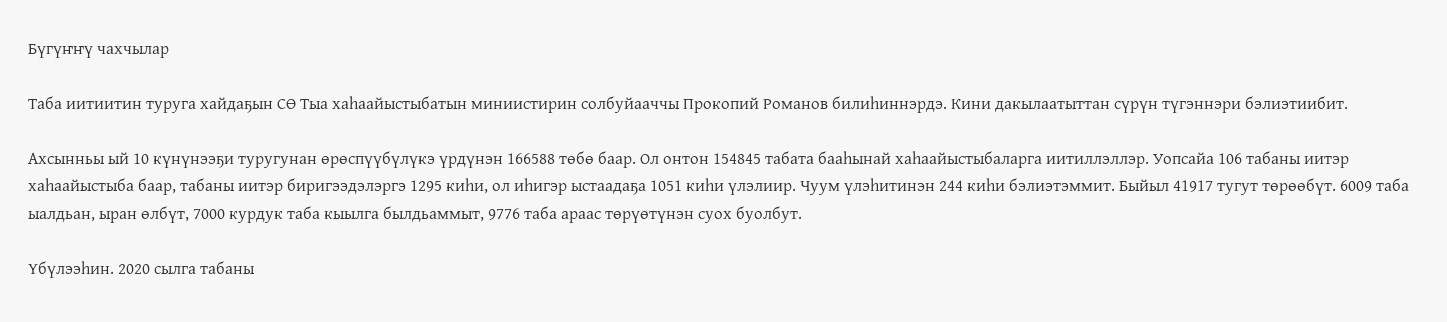Бүгүҥҥү чахчылар

Таба иитиитин туруга хайдаҕын СӨ Тыа хаһаайыстыбатын миниистирин солбуйааччы Прокопий Романов билиһиннэрдэ. Кини дакылаатыттан сүрүн түгэннэри бэлиэтиибит.

Ахсынньы ый 10 күнүнээҕи туругунан өрөспүүбүлүкэ үрдүнэн 166588 төбө баар. Ол онтон 154845 табата бааһынай хаһаайыстыбаларга иитиллэллэр. Уопсайа 106 табаны иитэр хаһаайыстыба баар, табаны иитэр биригээдэлэргэ 1295 киһи, ол иһигэр ыстаадаҕа 1051 киһи үлэлиир. Чуум үлэһитинэн 244 киһи бэлиэтэммит. Быйыл 41917 тугут төрөөбүт. 6009 таба ыалдьан, ыран өлбүт, 7000 курдук таба кыылга былдьаммыт, 9776 таба араас төрүөтүнэн суох буолбут.

Үбүлээһин. 2020 сылга табаны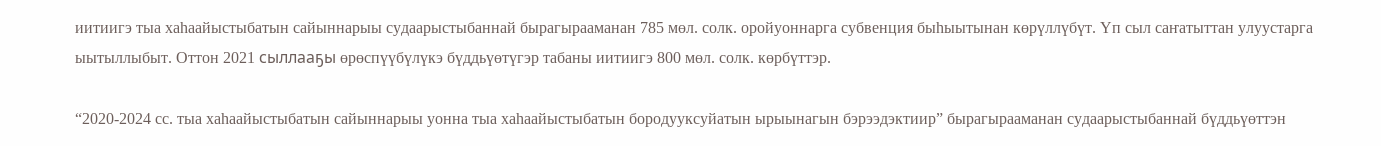иитиигэ тыа хаһаайыстыбатын сайыннарыы судаарыстыбаннай бырагырааманан 785 мөл. солк. оройуоннарга субвенция быһыытынан көрүллүбүт. Үп сыл саҥатыттан улуустарга ыытыллыбыт. Оттон 2021 сыллааҕы өрөспүүбүлүкэ бүддьүөтүгэр табаны иитиигэ 800 мөл. солк. көрбүттэр.

“2020-2024 сс. тыа хаһаайыстыбатын сайыннарыы уонна тыа хаһаайыстыбатын бородууксуйатын ырыынагын бэрээдэктиир” бырагырааманан судаарыстыбаннай бүддьүөттэн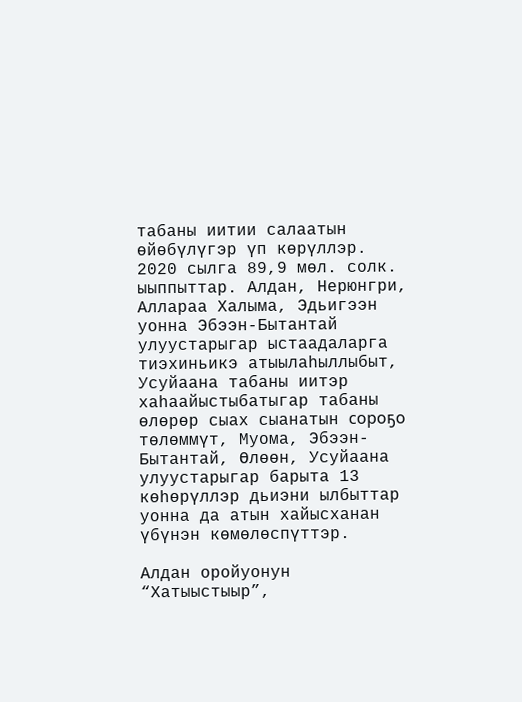табаны иитии салаатын өйөбүлүгэр үп көрүллэр. 2020 сылга 89,9 мөл. солк. ыыппыттар. Алдан, Нерюнгри, Аллараа Халыма, Эдьигээн уонна Эбээн-Бытантай улуустарыгар ыстаадаларга тиэхиньикэ атыылаһыллыбыт, Усуйаана табаны иитэр хаһаайыстыбатыгар табаны өлөрөр сыах сыанатын сороҕо төлөммүт, Муома, Эбээн-Бытантай, Өлөөн, Усуйаана улуустарыгар барыта 13 көһөрүллэр дьиэни ылбыттар уонна да атын хайысханан үбүнэн көмөлөспүттэр.

Алдан оройуонун “Хатыыстыыр”,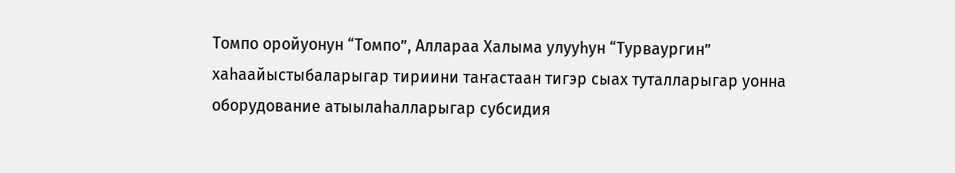Томпо оройуонун “Томпо”, Аллараа Халыма улууһун “Турваургин” хаһаайыстыбаларыгар тириини таҥастаан тигэр сыах туталларыгар уонна оборудование атыылаһалларыгар субсидия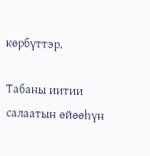көрбүттэр.

Табаны иитии салаатын өйөөһүн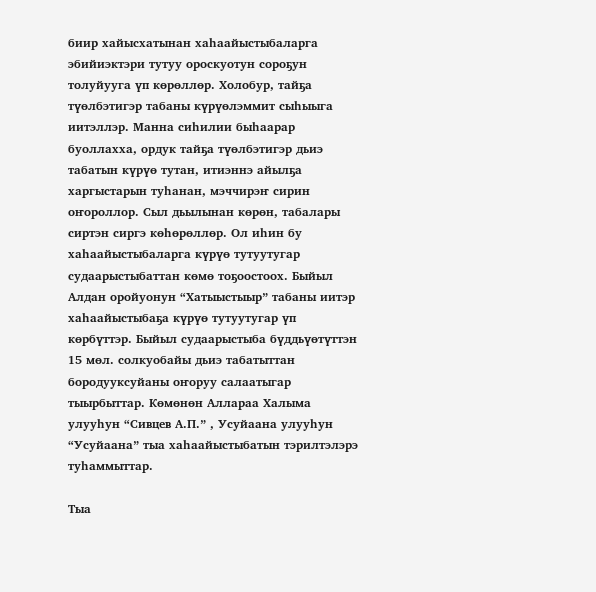биир хайысхатынан хаһаайыстыбаларга эбийиэктэри тутуу ороскуотун сороҕун толуйууга үп көрөллөр. Холобур, тайҕа түөлбэтигэр табаны күрүөлэммит сыһыыга иитэллэр. Манна сиһилии быһаарар буоллахха, ордук тайҕа түөлбэтигэр дьиэ табатын күрүө тутан, итиэннэ айылҕа харгыстарын туһанан, мэччирэҥ сирин оҥороллор. Сыл дьылынан көрөн, табалары сиртэн сиргэ көһөрөллөр. Ол иһин бу хаһаайыстыбаларга күрүө тутуутугар судаарыстыбаттан көмө тоҕоостоох. Быйыл Алдан оройуонун “Хатыыстыыр” табаны иитэр хаһаайыстыбаҕа күрүө тутуутугар үп көрбүттэр. Быйыл судаарыстыба бүддьүөтүттэн 15 мөл. солкуобайы дьиэ табатыттан бородууксуйаны оҥоруу салаатыгар тыырбыттар. Көмөнөн Аллараа Халыма улууһун “Сивцев А.П.” , Усуйаана улууһун “Усуйаана” тыа хаһаайыстыбатын тэрилтэлэрэ туһаммыттар.

Тыа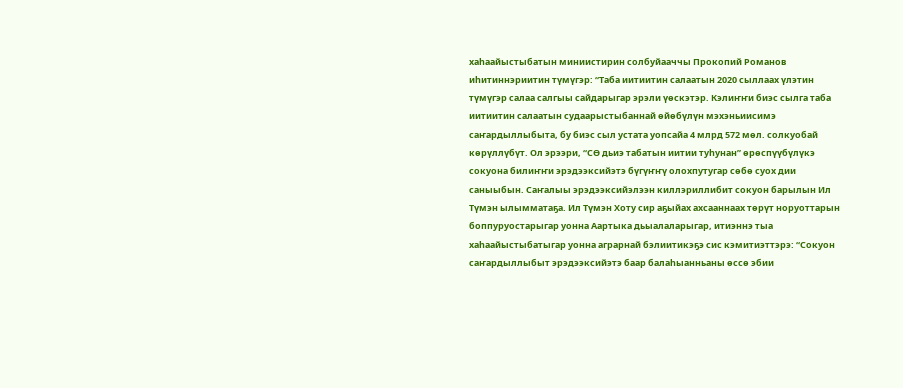хаһаайыстыбатын миниистирин солбуйааччы Прокопий Романов иһитиннэриитин түмүгэр: “Таба иитиитин салаатын 2020 сыллаах үлэтин түмүгэр салаа салгыы сайдарыгар эрэли үөскэтэр. Кэлиҥҥи биэс сылга таба иитиитин салаатын судаарыстыбаннай өйөбүлүн мэхэньиисимэ саҥардыллыбыта, бу биэс сыл устата уопсайа 4 млрд 572 мөл. солкуобай көрүллүбүт. Ол эрээри, “СӨ дьиэ табатын иитии туһунан” өрөспүүбүлүкэ сокуона билиҥҥи эрэдээксийэтэ бүгүҥҥү олохпутугар сөбө суох дии саныыбын. Саҥалыы эрэдээксийэлээн киллэриллибит сокуон барылын Ил Түмэн ылымматаҕа. Ил Түмэн Хоту сир аҕыйах ахсааннаах төрүт норуоттарын боппуруостарыгар уонна Аартыка дьыалаларыгар, итиэннэ тыа хаһаайыстыбатыгар уонна аграрнай бэлиитикэҕэ сис кэмитиэттэрэ: “Сокуон саҥардыллыбыт эрэдээксийэтэ баар балаһыанньаны өссө эбии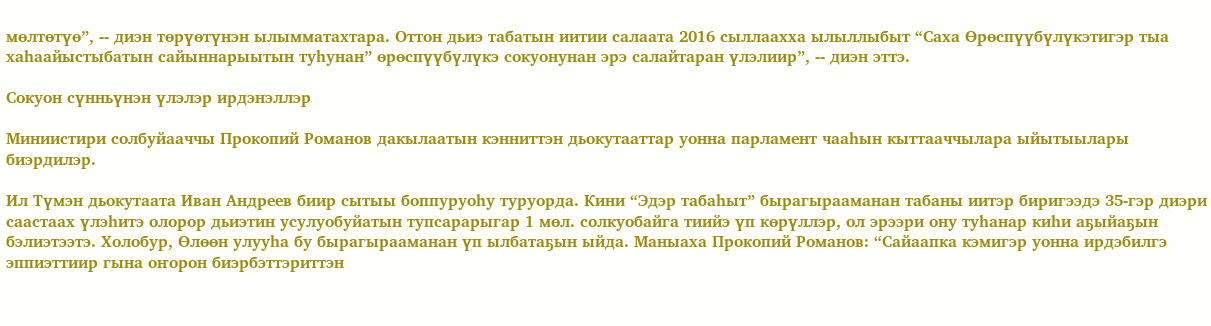мөлтөтүө”, -- диэн төрүөтүнэн ылымматахтара. Оттон дьиэ табатын иитии салаата 2016 сыллаахха ылыллыбыт “Саха Өрөспүүбүлүкэтигэр тыа хаһаайыстыбатын сайыннарыытын туһунан” өрөспүүбүлүкэ сокуонунан эрэ салайтаран үлэлиир”, -- диэн эттэ.

Сокуон сүнньүнэн үлэлэр ирдэнэллэр

Миниистири солбуйааччы Прокопий Романов дакылаатын кэнниттэн дьокутааттар уонна парламент чааһын кыттааччылара ыйытыылары биэрдилэр.

Ил Түмэн дьокутаата Иван Андреев биир сытыы боппуруоһу туруорда. Кини “Эдэр табаһыт” бырагырааманан табаны иитэр биригээдэ 35-гэр диэри саастаах үлэһитэ олорор дьиэтин усулуобуйатын тупсарарыгар 1 мөл. солкуобайга тиийэ үп көрүллэр, ол эрээри ону туһанар киһи аҕыйаҕын бэлиэтээтэ. Холобур, Өлөөн улууһа бу бырагырааманан үп ылбатаҕын ыйда. Маныаха Прокопий Романов: “Сайаапка кэмигэр уонна ирдэбилгэ эппиэттиир гына оҥорон биэрбэттэриттэн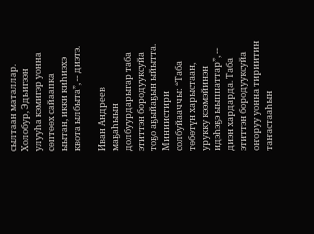сылтаан маталлар. Холобур, Эдьигээн улууһа кэмигэр уонна сөптөөх сайаапка ыытан, икки киһиэхэ квота ылбыта”, -- диэтэ.

Иван Андреев маҕаһыын долбуурдарыгар таба этиттэн бородууксуйа тоҕо аҕыйаҕын ыйытта. Миниистири солбуйааччы: “Таба төбөтүн харыстаан, урукку кээмэйинэн идэһэҕэ ыыппаттар”, -- диэн хардарда. Таба этиттэн бородууксуйа оҥоруу уонна тириитин таҥастааһын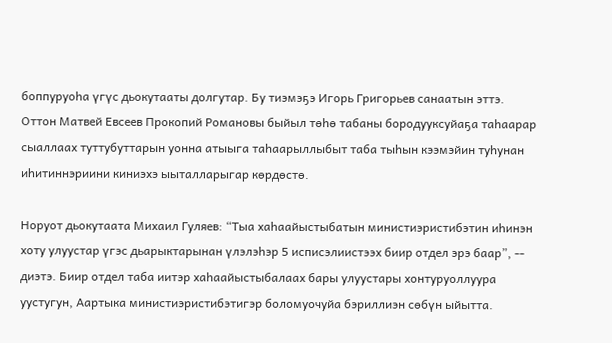боппуруоһа үгүс дьокутааты долгутар. Бу тиэмэҕэ Игорь Григорьев санаатын эттэ. Оттон Матвей Евсеев Прокопий Романовы быйыл төһө табаны бородууксуйаҕа таһаарар сыаллаах туттубуттарын уонна атыыга таһаарыллыбыт таба тыһын кээмэйин туһунан иһитиннэриини киниэхэ ыыталларыгар көрдөстө.

Норуот дьокутаата Михаил Гуляев: “Тыа хаһаайыстыбатын министиэристибэтин иһинэн хоту улуустар үгэс дьарыктарынан үлэлэһэр 5 исписэлиистээх биир отдел эрэ баар”, -- диэтэ. Биир отдел таба иитэр хаһаайыстыбалаах бары улуустары хонтуруоллуура уустугун, Аартыка министиэристибэтигэр боломуочуйа бэриллиэн сөбүн ыйытта.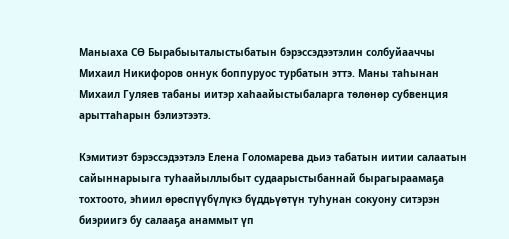Маныаха СӨ Бырабыыталыстыбатын бэрэссэдээтэлин солбуйааччы Михаил Никифоров оннук боппуруос турбатын эттэ. Маны таһынан Михаил Гуляев табаны иитэр хаһаайыстыбаларга төлөнөр субвенция арыттаһарын бэлиэтээтэ.

Кэмитиэт бэрэссэдээтэлэ Елена Голомарева дьиэ табатын иитии салаатын сайыннарыыга туһаайыллыбыт судаарыстыбаннай бырагыраамаҕа тохтоото, эһиил өрөспүүбүлүкэ бүддьүөтүн туһунан сокуону ситэрэн биэриигэ бу салааҕа анаммыт үп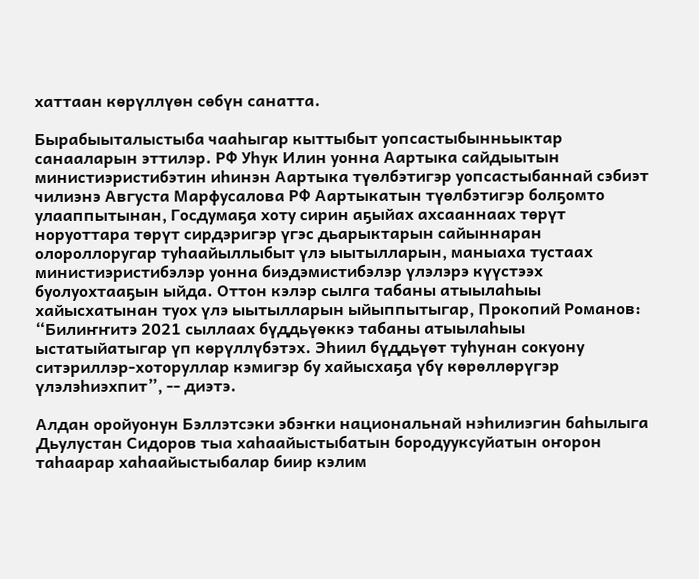хаттаан көрүллүөн сөбүн санатта.

Бырабыыталыстыба чааһыгар кыттыбыт уопсастыбынньыктар санааларын эттилэр. РФ Уһук Илин уонна Аартыка сайдыытын министиэристибэтин иһинэн Аартыка түөлбэтигэр уопсастыбаннай сэбиэт чилиэнэ Августа Марфусалова РФ Аартыкатын түөлбэтигэр болҕомто улааппытынан, Госдумаҕа хоту сирин аҕыйах ахсааннаах төрүт норуоттара төрүт сирдэригэр үгэс дьарыктарын сайыннаран олороллоругар туһаайыллыбыт үлэ ыытылларын, маныаха тустаах министиэристибэлэр уонна биэдэмистибэлэр үлэлэрэ күүстээх буолуохтааҕын ыйда. Оттон кэлэр сылга табаны атыылаһыы хайысхатынан туох үлэ ыытылларын ыйыппытыгар, Прокопий Романов: “Билиҥҥитэ 2021 сыллаах бүддьүөккэ табаны атыылаһыы ыстатыйатыгар үп көрүллүбэтэх. Эһиил бүддьүөт туһунан сокуону ситэриллэр-хоторуллар кэмигэр бу хайысхаҕа үбү көрөллөрүгэр үлэлэһиэхпит”, -- диэтэ.

Алдан оройуонун Бэллэтсэки эбэҥки национальнай нэһилиэгин баһылыга Дьулустан Сидоров тыа хаһаайыстыбатын бородууксуйатын оҥорон таһаарар хаһаайыстыбалар биир кэлим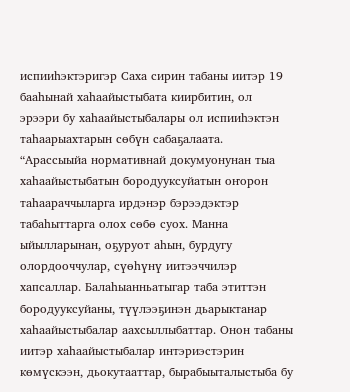испииһэктэригэр Саха сирин табаны иитэр 19 бааһынай хаһаайыстыбата киирбитин, ол эрээри бу хаһаайыстыбалары ол испииһэктэн таһаарыахтарын сөбүн сабаҕалаата. “Арассыыйа нормативнай докумуонунан тыа хаһаайыстыбатын бородууксуйатын оҥорон таһаараччыларга ирдэнэр бэрээдэктэр табаһыттарга олох сөбө суох. Манна ыйылларынан, оҕуруот аһын, бурдугу олордооччулар, сүөһүнү иитээччилэр хапсаллар. Балаһыанньатыгар таба этиттэн бородууксуйаны, түүлээҕинэн дьарыктанар хаһаайыстыбалар аахсыллыбаттар. Онон табаны иитэр хаһаайыстыбалар интэриэстэрин көмүскээн, дьокутааттар, бырабыыталыстыба бу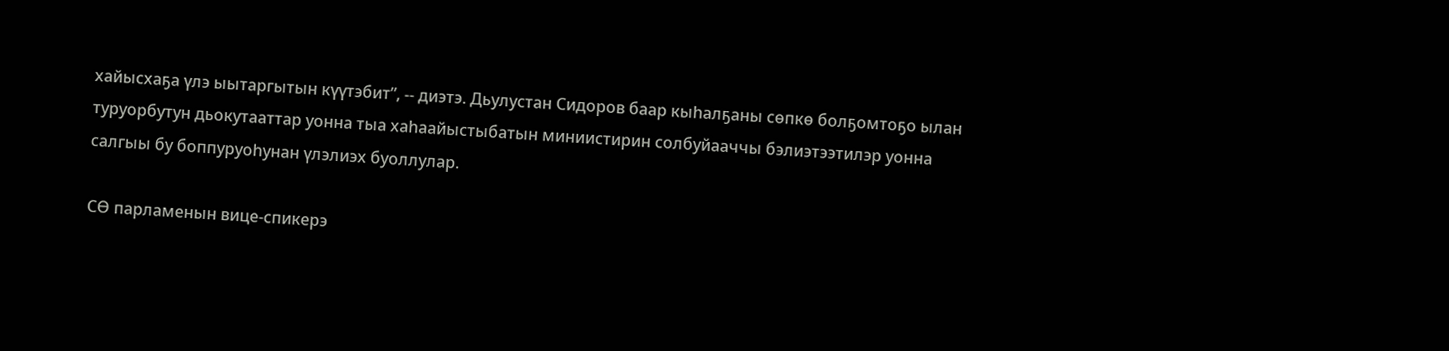хайысхаҕа үлэ ыытаргытын күүтэбит”, -- диэтэ. Дьулустан Сидоров баар кыһалҕаны сөпкө болҕомтоҕо ылан туруорбутун дьокутааттар уонна тыа хаһаайыстыбатын миниистирин солбуйааччы бэлиэтээтилэр уонна салгыы бу боппуруоһунан үлэлиэх буоллулар.

СӨ парламенын вице-спикерэ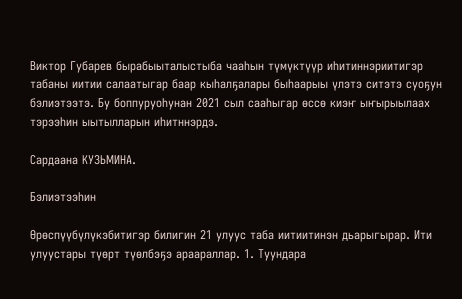Виктор Губарев бырабыыталыстыба чааһын түмүктүүр иһитиннэриитигэр табаны иитии салаатыгар баар кыһалҕалары быһаарыы үлэтэ ситэтэ суоҕун бэлиэтээтэ. Бу боппуруоһунан 2021 сыл сааһыгар өссө киэҥ ыҥырыылаах тэрээһин ыытылларын иһитннэрдэ.

Сардаана КУЗЬМИНА.

Бэлиэтээһин

Өрөспүүбүлүкэбитигэр билигин 21 улуус таба иитиитинэн дьарыгырар. Ити улуустары түөрт түөлбэҕэ араараллар. 1. Туундара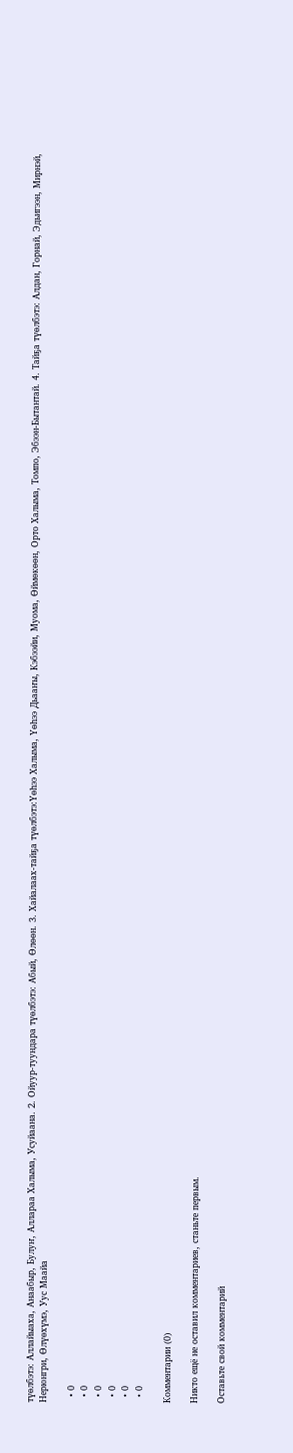түөлбэтэ: Аллайыаха, Анаабыр, Булуҥ, Аллараа Халыма, Усуйаана. 2. Ойуур-туундара түөлбэтэ: Абый, Өлөөн. 3. Хайалаах-тайҕа түөлбэтэ:Үөһээ Халыма, Үөһээ Дьааҥы, Кэбээйи, Муома, Өймөкөөн, Орто Халыма, Томпо, Эбээн-Бытантай. 4. Тайҕа түөлбэтэ: Алдан, Горнай, Эдьигээн, Мирнэй, Нерюнгри, Өлүөхүмэ, Уус Маайа

  • 0
  • 0
  • 0
  • 0
  • 0
  • 0

Комментарии (0)

Никто ещё не оставил комментариев, станьте первым.

Оставьте свой комментарий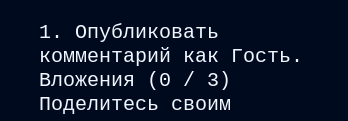1. Опубликовать комментарий как Гость.
Вложения (0 / 3)
Поделитесь своим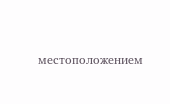местоположением